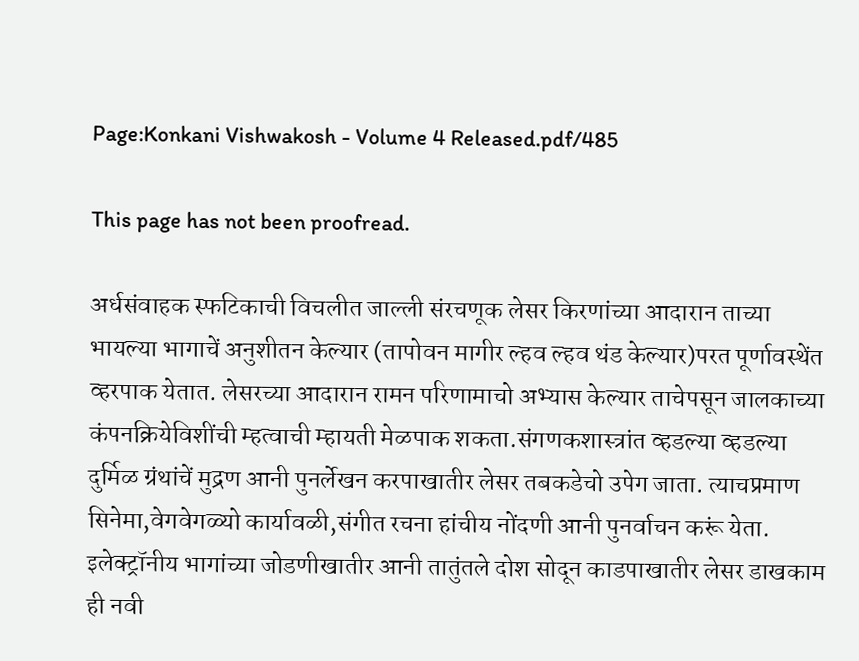Page:Konkani Vishwakosh - Volume 4 Released.pdf/485

This page has not been proofread.

अर्धसंवाहक स्फटिकाची विचलीत जाल्ली संरचणूक लेसर किरणांच्या आदारान ताच्या भायल्या भागाचें अनुशीतन केल्यार (तापोवन मागीर ल्हव ल्हव थंड केल्यार)परत पूर्णावस्थेंत व्हरपाक येतात. लेसरच्या आदारान रामन परिणामाचो अभ्यास केल्यार ताचेपसून जालकाच्या कंपनक्रियेविशींची म्हत्वाची म्हायती मेळपाक शकता.संगणकशास्त्रांत व्हडल्या व्हडल्या दुर्मिळ ग्रंथांचें मुद्रण आनी पुनर्लेखन करपाखातीर लेसर तबकडेचो उपेग जाता. त्याचप्रमाण सिनेमा,वेगवेगळ्यो कार्यावळी,संगीत रचना हांचीय नोंदणी आनी पुनर्वाचन करूं येता. इलेक्ट्रॉनीय भागांच्या जोडणीखातीर आनी तातुंतले दोश सोदून काडपाखातीर लेसर डाखकाम ही नवी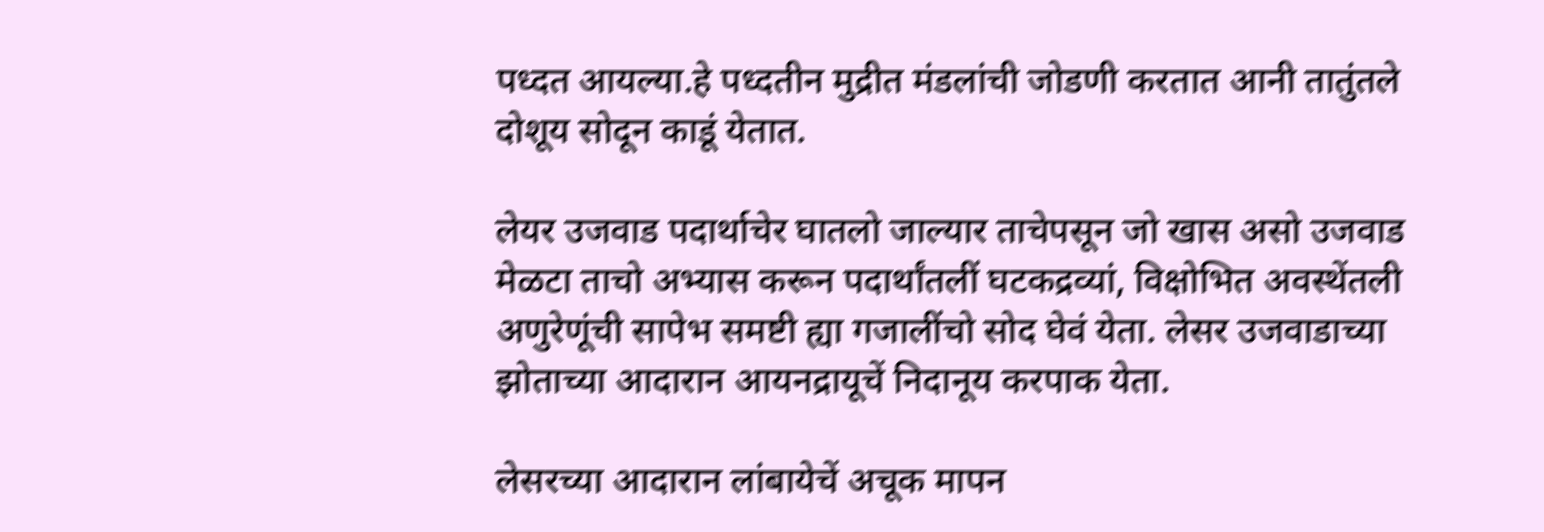पध्दत आयल्या.हे पध्दतीन मुद्रीत मंडलांची जोडणी करतात आनी तातुंतले दोशूय सोदून काडूं येतात.

लेयर उजवाड पदार्थाचेर घातलो जाल्यार ताचेपसून जो खास असो उजवाड मेळटा ताचो अभ्यास करून पदार्थांतलीं घटकद्रव्यां, विक्षोभित अवस्थेंतली अणुरेणूंची सापेभ समष्टी ह्या गजालींचो सोद घेवं येता. लेसर उजवाडाच्या झोताच्या आदारान आयनद्रायूचें निदानूय करपाक येता.

लेसरच्या आदारान लांबायेचें अचूक मापन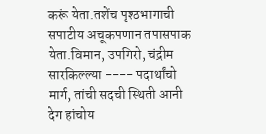करूं येता.तशेंच पृश्ठभागाची सपाटीय अचूकपणान तपासपाक येता.विमान, उपगिरो, चंद्रीम सारकिल्ल्या ---- पदार्थांचो मार्ग, तांची सदची स्थिती आनी देग हांचोय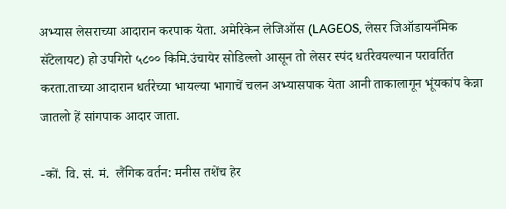अभ्यास लेसराच्या आदारान करपाक येता. अमेरिकेन लेजिऑस (LAGEOS, लेसर जिऑडायनॅमिक सॅटेलायट) हो उपगिरो ५८०० किमि.उंचायेर सोडिल्लो आसून तो लेसर स्पंद धर्तरेवयल्यान परावर्तित करता.ताच्या आदारान धर्तरेच्या भायल्या भागाचें चलन अभ्यासपाक येता आनी ताकालागून भूंयकांप केन्ना जातलो हें सांगपाक आदार जाता.

-कों. वि. सं. मं.  लैंगिक वर्तन: मनीस तशेंच हेर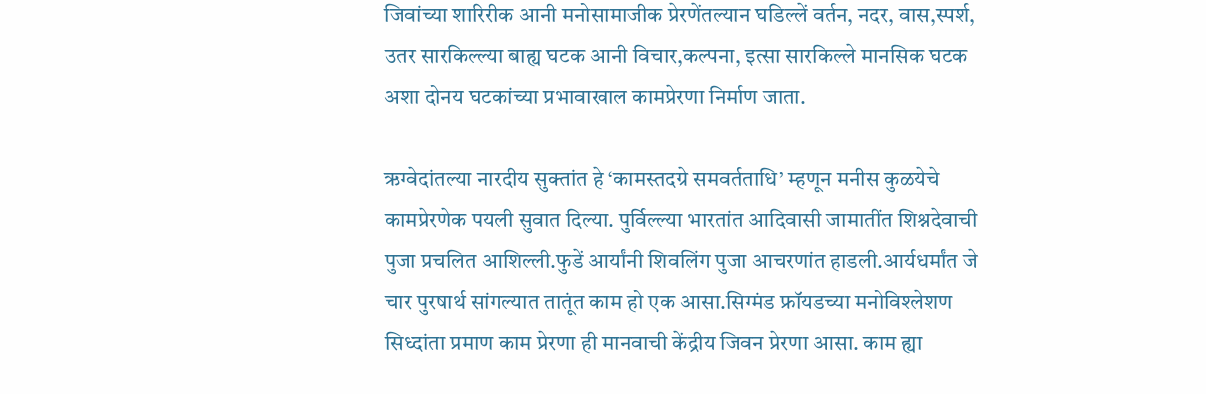जिवांच्या शारिरीक आनी मनोसामाजीक प्रेरणेंतल्यान घडिल्लें वर्तन, नदर, वास,स्पर्श, उतर सारकिल्ल्या बाह्य घटक आनी विचार,कल्पना, इत्सा सारकिल्ले मानसिक घटक अशा दोनय घटकांच्या प्रभावाखाल कामप्रेरणा निर्माण जाता.

ऋग्वेदांतल्या नारदीय सुक्तांत हे ‘कामस्तदग्रे समवर्तताधि’ म्हणून मनीस कुळयेचे कामप्रेरणेक पयली सुवात दिल्या. पुर्विल्ल्या भारतांत आदिवासी जामातींत शिश्नदेवाची पुजा प्रचलित आशिल्ली.फुडें आर्यांनी शिवलिंग पुजा आचरणांत हाडली.आर्यधर्मांत जे चार पुरषार्थ सांगल्यात तातूंत काम हो एक आसा.सिग्मंड फ्रॉयडच्या मनोविश्लेशण सिध्दांता प्रमाण काम प्रेरणा ही मानवाची केंद्रीय जिवन प्रेरणा आसा. काम ह्या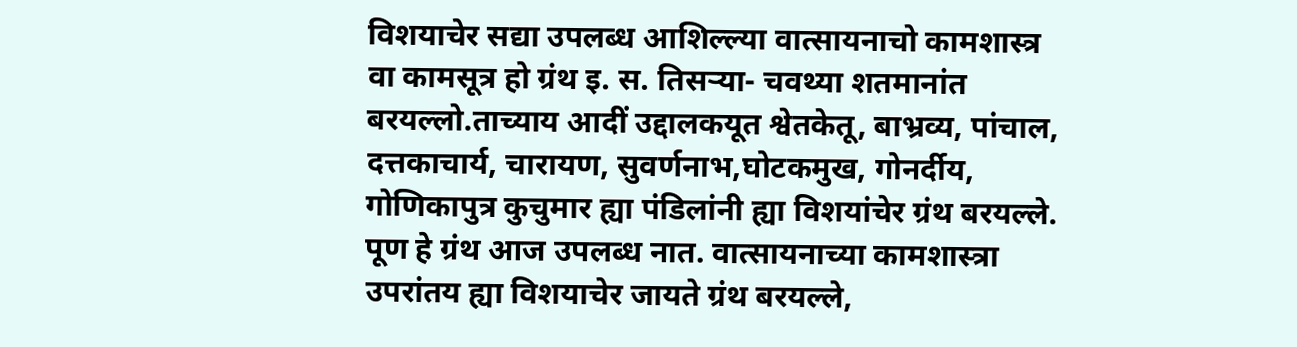विशयाचेर सद्या उपलब्ध आशिल्ल्या वात्सायनाचो कामशास्त्र वा कामसूत्र हो ग्रंथ इ. स. तिसऱ्या- चवथ्या शतमानांत बरयल्लो.ताच्याय आदीं उद्दालकयूत श्वेतकेतू, बाभ्रव्य, पांचाल, दत्तकाचार्य, चारायण, सुवर्णनाभ,घोटकमुख, गोनर्दीय, गोणिकापुत्र कुचुमार ह्या पंडिलांनी ह्या विशयांचेर ग्रंथ बरयल्ले. पूण हे ग्रंथ आज उपलब्ध नात. वात्सायनाच्या कामशास्त्रा उपरांतय ह्या विशयाचेर जायते ग्रंथ बरयल्ले,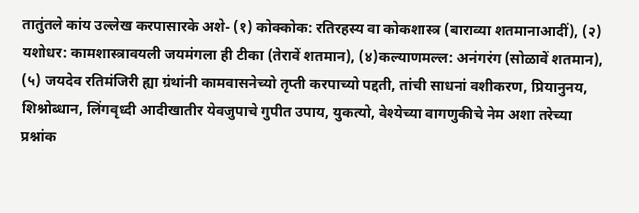तातुंतले कांय उल्लेख करपासारके अशे- (१) कोक्कोक: रतिरहस्य वा कोकशास्त्र (बाराव्या शतमानाआदीं), (२) यशोधर: कामशास्त्रावयली जयमंगला ही टीका (तेरावें शतमान), (४)कल्याणमल्ल: अनंगरंग (सोळावें शतमान), (५) जयदेव रतिमंजिरी ह्या ग्रंथांनी कामवासनेच्यो तृप्ती करपाच्यो पद्दती, तांची साधनां वशीकरण, प्रियानुनय, शिश्नोब्धान, लिंगवृध्दी आदीखातीर येवजुपाचे गुपीत उपाय, युकत्यो, वेश्येच्या वागणुकीचे नेम अशा तरेच्या प्रश्नांक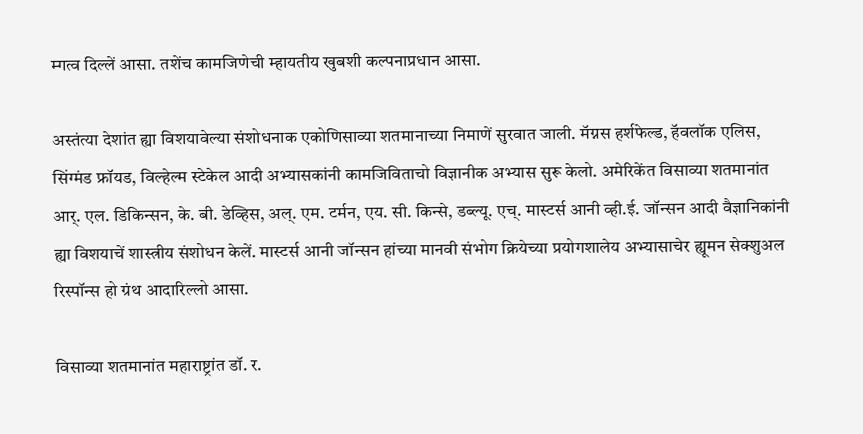म्गत्व दिल्लें आसा. तशेंच कामजिणेची म्हायतीय खुबशी कल्पनाप्रधान आसा.

अस्तंत्या देशांत ह्या विशयावेल्या संशोधनाक एकोणिसाव्या शतमानाच्या निमाणें सुरवात जाली. मॅग्नस हर्शफेल्ड, हॅवलॉक एलिस, सिंग्मंड फ्रॉयड, विल्हेल्म स्टेकेल आदी अभ्यासकांनी कामजिविताचो विज्ञानीक अभ्यास सुरू केलो. अमेरिकेंत विसाव्या शतमानांत आर्. एल. डिकिन्सन, के. बी. डेव्हिस, अल्. एम. टर्मन, एय. सी. किन्से, डब्ल्यू. एच्. मास्टर्स आनी व्ही.ई. जॉन्सन आदी वैज्ञानिकांनी ह्या विशयाचें शास्त्रीय संशोधन केलें. मास्टर्स आनी जॉन्सन हांच्या मानवी संभोग क्रियेच्या प्रयोगशालेय अभ्यासाचेर ह्यूमन सेक्शुअल रिस्पॉन्स हो ग्रंथ आदारिल्लो आसा.

विसाव्या शतमानांत महाराष्ट्रांत डॉ. र.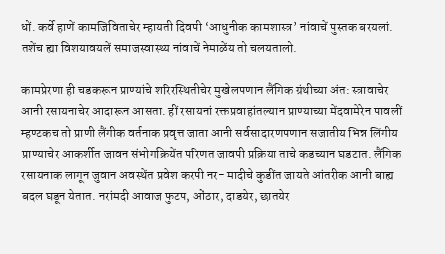धों. कर्वे हाणें कामजिविताचेर म्हायती दिवपी ‘आधुनीक कामशास्त्र’ नांवाचें पुस्तक बरयलां. तशेंच ह्या विशयावयलें समाजस्वास्थ्य नांवाचें नेमाळेंय तो चलयतालो.

कामप्रेरणा ही चडकरून प्राण्यांचे शरिरस्थितीचेर मुखेलपणान लैंगिक ग्रंथीच्या अंत: स्त्रावाचेर आनी रसायनाचेर आदारून आसता. हीं रसायनां रक्तप्रवाहांतल्यान प्राण्याच्या मेंदवामेरेन पावलीं म्हण्टकच तो प्राणी लैंगीक वर्तनाक प्रवृत्त जाता आनी सर्वसादारणपणान सजातीय भिन्न लिंगीय प्राण्याचेर आकर्शीत जावन संभोगक्रियेंत परिणत जावपी प्रक्रिया ताचे कडच्यान घडटात. लैंगिक रसायनाक लागून जुवान अवस्थेंत प्रवेश करपी नर- मादीचे कुडींत जायते आंतरीक आनी बाह्य बदल घडून येतात. नरांमदी आवाज फुटप, ओंठार, दाडयेर, छातयेर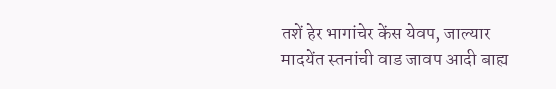तशें हेर भागांचेर केंस येवप, जाल्यार मादयेंत स्तनांची वाड जावप आदी बाह्य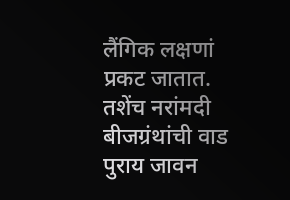लैंगिक लक्षणां प्रकट जातात. तशेंच नरांमदी बीजग्रंथांची वाड पुराय जावन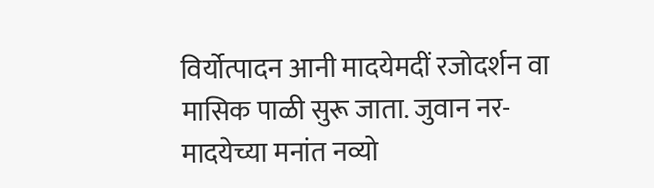विर्योत्पादन आनी मादयेमदीं रजोदर्शन वा मासिक पाळी सुरू जाता. जुवान नर- मादयेच्या मनांत नव्यो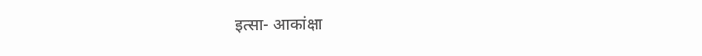इत्सा- आकांक्षा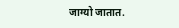जाग्यो जातात.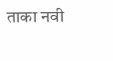ताका नवी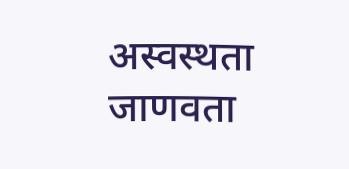अस्वस्थता जाणवता